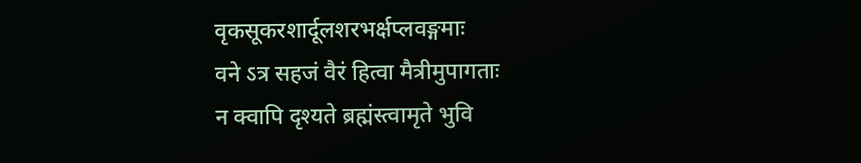वृकसूकरशार्दूलशरभर्क्षप्लवङ्गमाः
वने ऽत्र सहजं वैरं हित्वा मैत्रीमुपागताः
न क्वापि दृश्यते ब्रह्मंस्त्वामृते भुवि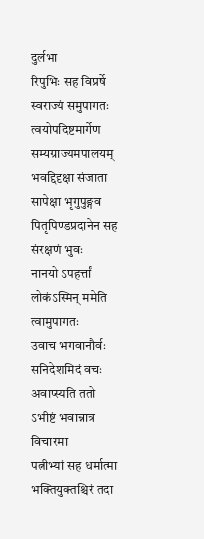दुर्लभा
रिपुभिः सह विप्रर्षे स्वराज्यं समुपागतः
त्वयोपदिष्टमार्गेण सम्यग्राज्यमपालयम्
भवद्दिदृक्षा संजाता सापेक्षा भृगुपुङ्गव
पितृपिण्डप्रदानेन सह संरक्षणं भुवः
नानयो ऽपहर्त्तां लोकंऽस्मिन् ममेति त्वामुपागतः
उवाच भगवानौर्वः सनिदेशमिदं वचः
अवाप्स्यति ततो ऽभीष्टं भवान्नात्र विचारमा
पत्नीभ्यां सह धर्मात्मा भक्तियुक्तश्चिरं तदा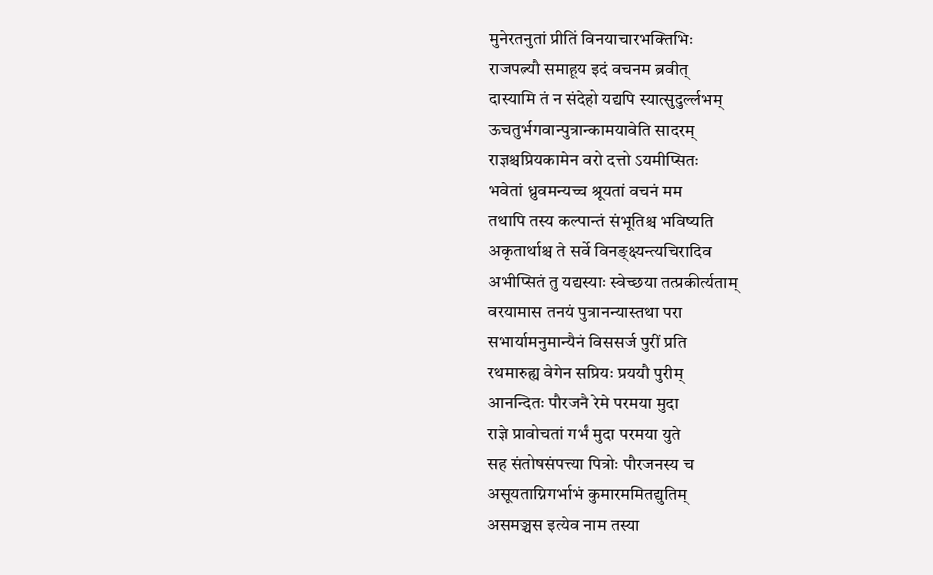मुनेरतनुतां प्रीतिं विनयाचारभक्तिभिः
राजपत्न्यौ समाहूय इदं वचनम ब्रवीत्
दास्यामि तं न संदेहो यद्यपि स्यात्सुदुर्ल्लभम्
ऊचतुर्भगवान्पुत्रान्कामयावेति सादरम्
राज्ञश्चप्रियकामेन वरो दत्तो ऽयमीप्सितः
भवेतां ध्रुवमन्यच्च श्रूयतां वचनं मम
तथापि तस्य कल्पान्तं संभूतिश्च भविष्यति
अकृतार्थाश्च ते सर्वे विनङ्क्ष्यन्त्यचिरादिव
अभीप्सितं तु यद्यस्याः स्वेच्छया तत्प्रकीर्त्यताम्
वरयामास तनयं पुत्रानन्यास्तथा परा
सभार्यामनुमान्यैनं विससर्ज पुरीं प्रति
रथमारुह्य वेगेन सप्रियः प्रययौ पुरीम्
आनन्दितः पौरजनै रेमे परमया मुदा
राज्ञे प्रावोचतां गर्भं मुदा परमया युते
सह संतोषसंपत्त्या पित्रोः पौरजनस्य च
असूयताग्निगर्भाभं कुमारममितद्युतिम्
असमञ्चस इत्येव नाम तस्या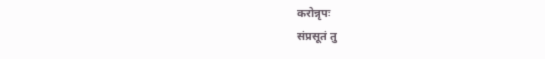करोन्नृपः
संप्रसूतं तु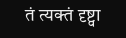तं त्यक्तं दृष्ट्वा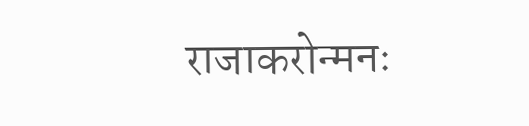राजाकरोन्मनः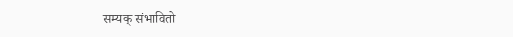सम्यक् संभावितो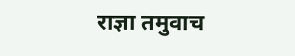राज्ञा तमुवाच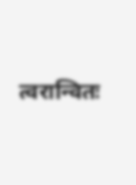त्वरान्वितः